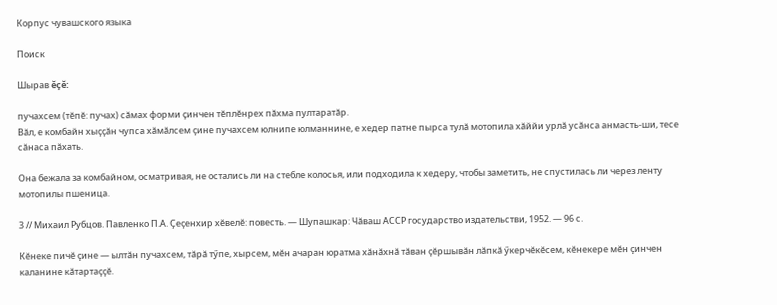Корпус чувашского языка

Поиск

Шырав ĕçĕ:

пучахсем (тĕпĕ: пучах) сăмах форми çинчен тĕплĕнрех пăхма пултаратăр.
Вӑл, е комбайн хыҫҫӑн чупса хӑмӑлсем ҫине пучахсем юлнипе юлманнине, е хедер патне пырса тулӑ мотопила хӑййи урлӑ усӑнса анмасть-ши, тесе сӑнаса пӑхать.

Она бежала за комбайном, осматривая, не остались ли на стебле колосья, или подходила к хедеру, чтобы заметить, не спустилась ли через ленту мотопилы пшеница.

3 // Михаил Рубцов. Павленко П.А. Ҫеҫенхир хӗвелӗ: повесть. — Шупашкар: Чӑваш АССР государство издательстви, 1952. — 96 с.

Кӗнеке пичӗ ҫине — ылтӑн пучахсем, тӑрӑ тӳпе, хырсем, мӗн ачаран юратма хӑнӑхнӑ тӑван ҫӗршывӑн лӑпкӑ ӳкерчӗкӗсем, кӗнекере мӗн ҫинчен каланине кӑтартаҫҫӗ.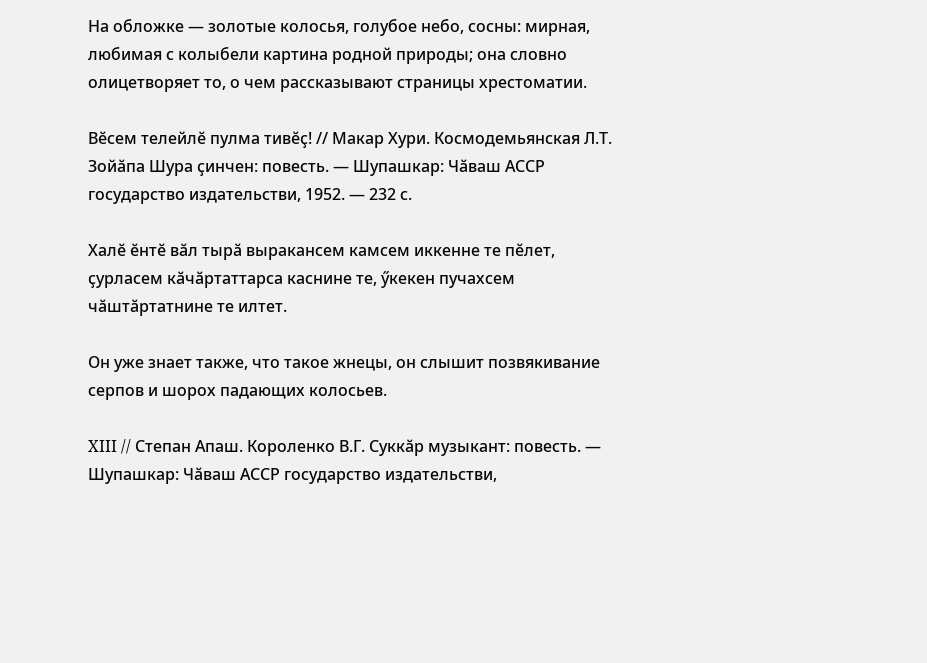На обложке — золотые колосья, голубое небо, сосны: мирная, любимая с колыбели картина родной природы; она словно олицетворяет то, о чем рассказывают страницы хрестоматии.

Вӗсем телейлӗ пулма тивӗҫ! // Макар Хури. Космодемьянская Л.Т. Зойӑпа Шура ҫинчен: повесть. — Шупашкар: Чӑваш АССР государство издательстви, 1952. — 232 с.

Халӗ ӗнтӗ вӑл тырӑ выракансем камсем иккенне те пӗлет, ҫурласем кӑчӑртаттарса каснине те, ӳкекен пучахсем чӑштӑртатнине те илтет.

Он уже знает также, что такое жнецы, он слышит позвякивание серпов и шорох падающих колосьев.

XIII // Степан Апаш. Короленко В.Г. Суккӑр музыкант: повесть. — Шупашкар: Чӑваш АССР государство издательстви,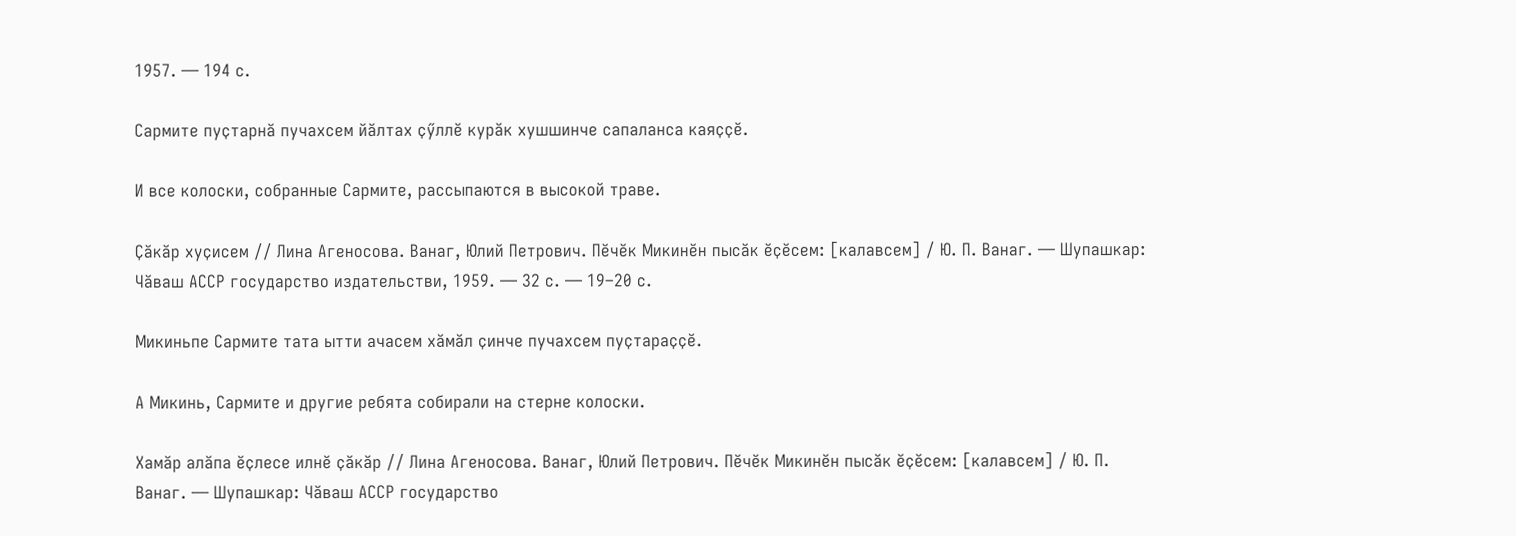1957. — 194 с.

Сармите пуҫтарнӑ пучахсем йӑлтах ҫӳллӗ курӑк хушшинче сапаланса каяҫҫӗ.

И все колоски, собранные Сармите, рассыпаются в высокой траве.

Ҫӑкӑр хуҫисем // Лина Агеносова. Ванаг, Юлий Петрович. Пӗчӗк Микинӗн пысӑк ӗҫӗсем: [калавсем] / Ю. П. Ванаг. — Шупашкар: Чӑваш АССР государство издательстви, 1959. — 32 с. — 19–20 с.

Микиньпе Сармите тата ытти ачасем хӑмӑл ҫинче пучахсем пуҫтараҫҫӗ.

А Микинь, Сармите и другие ребята собирали на стерне колоски.

Хамӑр алӑпа ӗҫлесе илнӗ ҫӑкӑр // Лина Агеносова. Ванаг, Юлий Петрович. Пӗчӗк Микинӗн пысӑк ӗҫӗсем: [калавсем] / Ю. П. Ванаг. — Шупашкар: Чӑваш АССР государство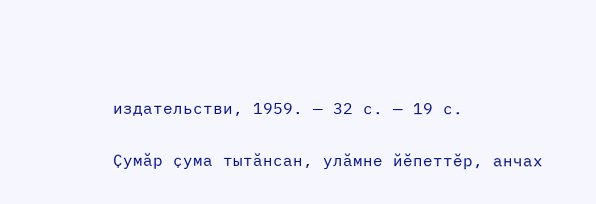издательстви, 1959. — 32 с. — 19 с.

Ҫумӑр ҫума тытӑнсан, улӑмне йӗпеттӗр, анчах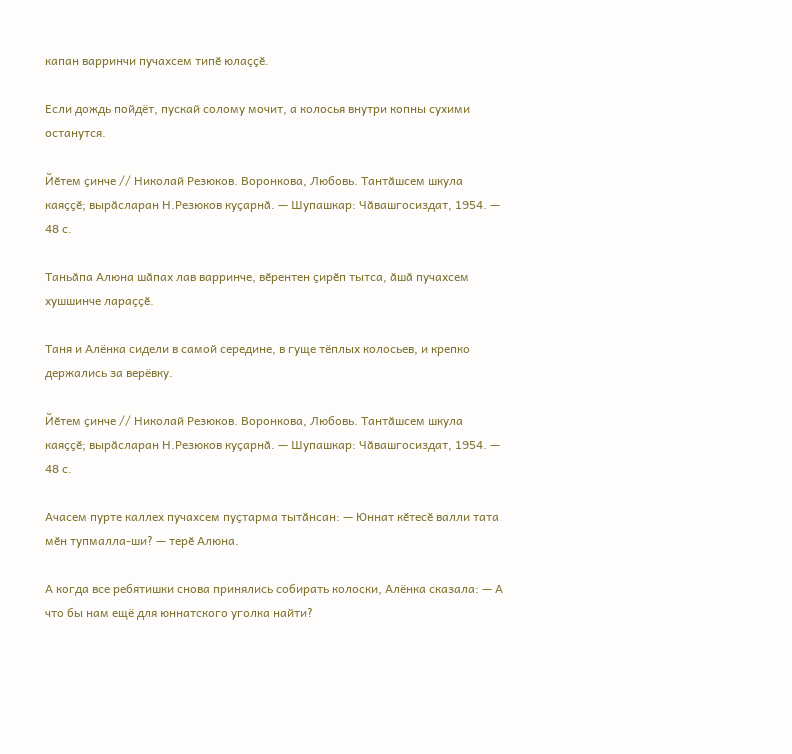капан варринчи пучахсем типӗ юлаҫҫӗ.

Если дождь пойдёт, пускай солому мочит, а колосья внутри копны сухими останутся.

Йӗтем ҫинче // Николай Резюков. Воронкова, Любовь. Тантӑшсем шкула каяҫҫӗ; вырӑсларан Н.Резюков куҫарнӑ. — Шупашкар: Чӑвашгосиздат, 1954. — 48 с.

Таньӑпа Алюна шӑпах лав варринче, вӗрентен ҫирӗп тытса, ӑшӑ пучахсем хушшинче лараҫҫӗ.

Таня и Алёнка сидели в самой середине, в гуще тёплых колосьев, и крепко держались за верёвку.

Йӗтем ҫинче // Николай Резюков. Воронкова, Любовь. Тантӑшсем шкула каяҫҫӗ; вырӑсларан Н.Резюков куҫарнӑ. — Шупашкар: Чӑвашгосиздат, 1954. — 48 с.

Ачасем пурте каллех пучахсем пуҫтарма тытӑнсан: — Юннат кӗтесӗ валли тата мӗн тупмалла-ши? — терӗ Алюна.

А когда все ребятишки снова принялись собирать колоски, Алёнка сказала: — А что бы нам ещё для юннатского уголка найти?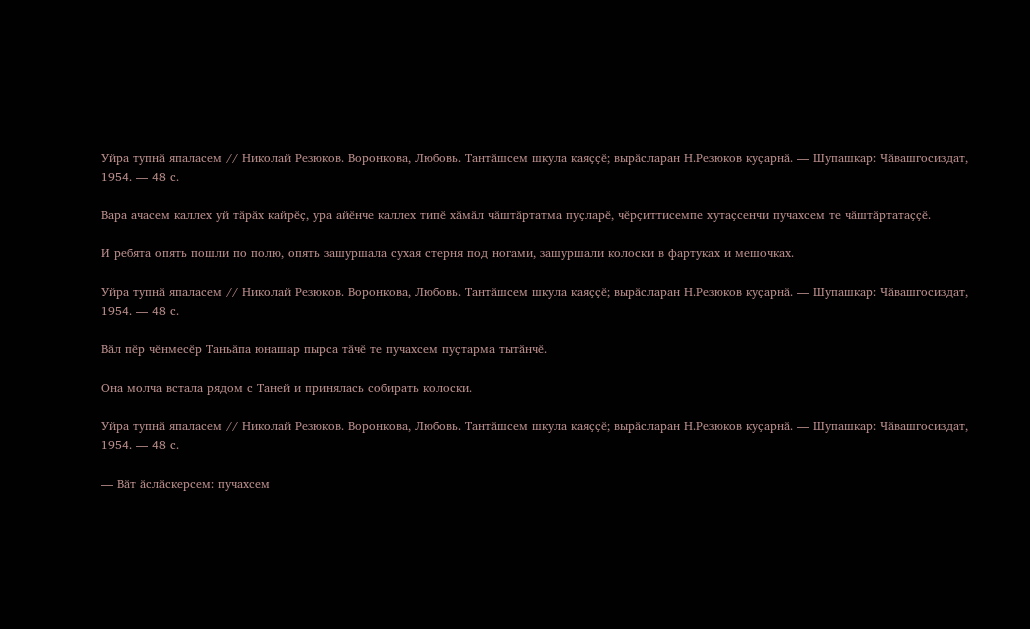Уйра тупнӑ япаласем // Николай Резюков. Воронкова, Любовь. Тантӑшсем шкула каяҫҫӗ; вырӑсларан Н.Резюков куҫарнӑ. — Шупашкар: Чӑвашгосиздат, 1954. — 48 с.

Вара ачасем каллех уй тӑрӑх кайрӗҫ, ура айӗнче каллех типӗ хӑмӑл чӑштӑртатма пуҫларӗ, чӗрҫиттисемпе хутаҫсенчи пучахсем те чӑштӑртатаҫҫӗ.

И ребята опять пошли по полю, опять зашуршала сухая стерня под ногами, зашуршали колоски в фартуках и мешочках.

Уйра тупнӑ япаласем // Николай Резюков. Воронкова, Любовь. Тантӑшсем шкула каяҫҫӗ; вырӑсларан Н.Резюков куҫарнӑ. — Шупашкар: Чӑвашгосиздат, 1954. — 48 с.

Вӑл пӗр чӗнмесӗр Таньӑпа юнашар пырса тӑчӗ те пучахсем пуҫтарма тытӑнчӗ.

Она молча встала рядом с Таней и принялась собирать колоски.

Уйра тупнӑ япаласем // Николай Резюков. Воронкова, Любовь. Тантӑшсем шкула каяҫҫӗ; вырӑсларан Н.Резюков куҫарнӑ. — Шупашкар: Чӑвашгосиздат, 1954. — 48 с.

— Вӑт ӑслӑскерсем: пучахсем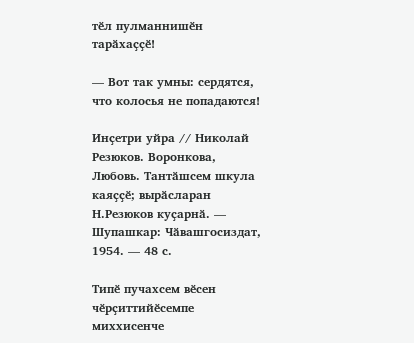тӗл пулманнишӗн тарӑхаҫҫӗ!

— Вот так умны: сердятся, что колосья не попадаются!

Инҫетри уйра // Николай Резюков. Воронкова, Любовь. Тантӑшсем шкула каяҫҫӗ; вырӑсларан Н.Резюков куҫарнӑ. — Шупашкар: Чӑвашгосиздат, 1954. — 48 с.

Типӗ пучахсем вӗсен чӗрҫиттийӗсемпе миххисенче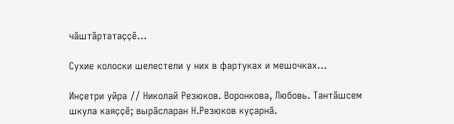чӑштӑртатаҫҫӗ…

Сухие колоски шелестели у них в фартуках и мешочках…

Инҫетри уйра // Николай Резюков. Воронкова, Любовь. Тантӑшсем шкула каяҫҫӗ; вырӑсларан Н.Резюков куҫарнӑ.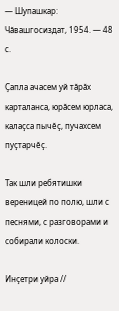— Шупашкар: Чӑвашгосиздат, 1954. — 48 с.

Ҫапла ачасем уй тӑрӑх карталанса, юрӑсем юрласа, калаҫса пычӗҫ, пучахсем пуҫтарчӗҫ.

Так шли ребятишки вереницей по полю, шли с песнями, с разговорами и собирали колоски.

Инҫетри уйра //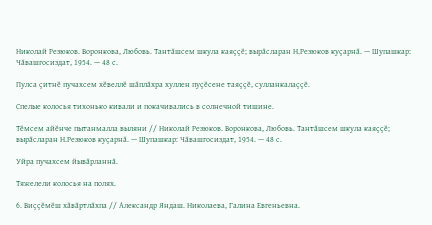Николай Резюков. Воронкова, Любовь. Тантӑшсем шкула каяҫҫӗ; вырӑсларан Н.Резюков куҫарнӑ. — Шупашкар: Чӑвашгосиздат, 1954. — 48 с.

Пулса ҫитнӗ пучахсем хӗвеллӗ шӑплӑхра хуллен пуҫӗсене таяҫҫӗ, сулланкалаҫҫӗ.

Спелые колосья тихонько кивали и покачивались в солнечной тишине.

Тӗмсем айӗнче пытанмалла выляни // Николай Резюков. Воронкова, Любовь. Тантӑшсем шкула каяҫҫӗ; вырӑсларан Н.Резюков куҫарнӑ. — Шупашкар: Чӑвашгосиздат, 1954. — 48 с.

Уйра пучахсем йывӑрланнӑ.

Тяжелели колосья на полях.

6. Виҫҫӗмӗш хӑвӑртлӑхпа // Александр Яндаш. Николаева, Галина Евгеньевна.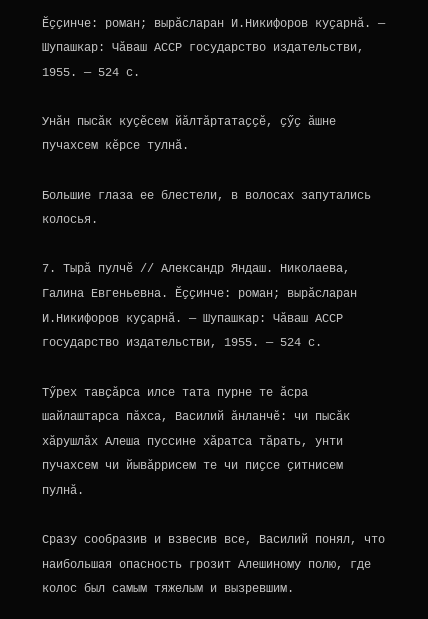Ӗҫҫинче: роман; вырӑсларан И.Никифоров куҫарнӑ. — Шупашкар: Чӑваш АССР государство издательстви, 1955. — 524 с.

Унӑн пысӑк куҫӗсем йӑлтӑртатаҫҫӗ, ҫӳҫ ӑшне пучахсем кӗрсе тулнӑ.

Большие глаза ее блестели, в волосах запутались колосья.

7. Тырӑ пулчӗ // Александр Яндаш. Николаева, Галина Евгеньевна. Ӗҫҫинче: роман; вырӑсларан И.Никифоров куҫарнӑ. — Шупашкар: Чӑваш АССР государство издательстви, 1955. — 524 с.

Тӳрех тавҫӑрса илсе тата пурне те ӑсра шайлаштарса пӑхса, Василий ӑнланчӗ: чи пысӑк хӑрушлӑх Алеша пуссине хӑратса тӑрать, унти пучахсем чи йывӑррисем те чи пиҫсе ҫитнисем пулнӑ.

Сразу сообразив и взвесив все, Василий понял, что наибольшая опасность грозит Алешиному полю, где колос был самым тяжелым и вызревшим.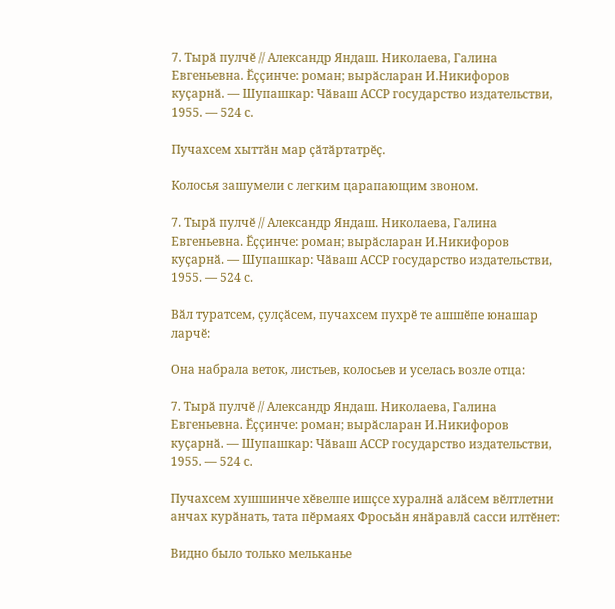7. Тырӑ пулчӗ // Александр Яндаш. Николаева, Галина Евгеньевна. Ӗҫҫинче: роман; вырӑсларан И.Никифоров куҫарнӑ. — Шупашкар: Чӑваш АССР государство издательстви, 1955. — 524 с.

Пучахсем хыттӑн мар ҫӑтӑртатрӗҫ.

Колосья зашумели с легким царапающим звоном.

7. Тырӑ пулчӗ // Александр Яндаш. Николаева, Галина Евгеньевна. Ӗҫҫинче: роман; вырӑсларан И.Никифоров куҫарнӑ. — Шупашкар: Чӑваш АССР государство издательстви, 1955. — 524 с.

Вӑл туратсем, ҫулҫӑсем, пучахсем пухрӗ те ашшӗпе юнашар ларчӗ:

Она набрала веток, листьев, колосьев и уселась возле отца:

7. Тырӑ пулчӗ // Александр Яндаш. Николаева, Галина Евгеньевна. Ӗҫҫинче: роман; вырӑсларан И.Никифоров куҫарнӑ. — Шупашкар: Чӑваш АССР государство издательстви, 1955. — 524 с.

Пучахсем хушшинче хӗвелпе ишҫсе хуралнӑ алӑсем вӗлтлетни анчах курӑнать, тата пӗрмаях Фросьӑн янӑравлӑ сасси илтӗнет:

Видно было только мельканье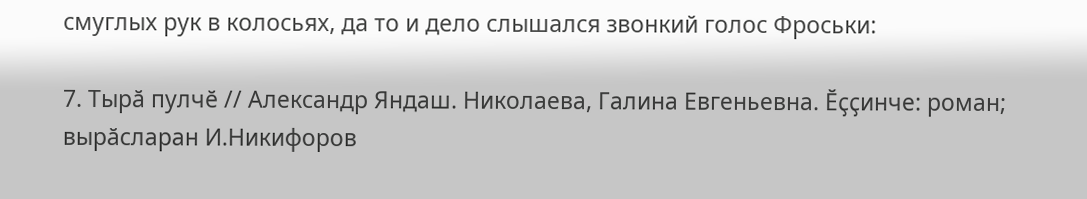смуглых рук в колосьях, да то и дело слышался звонкий голос Фроськи:

7. Тырӑ пулчӗ // Александр Яндаш. Николаева, Галина Евгеньевна. Ӗҫҫинче: роман; вырӑсларан И.Никифоров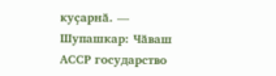куҫарнӑ. — Шупашкар: Чӑваш АССР государство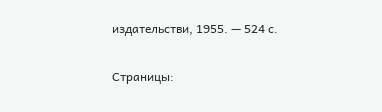издательстви, 1955. — 524 с.

Страницы: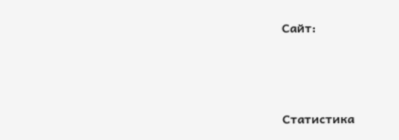Сайт:



Статистика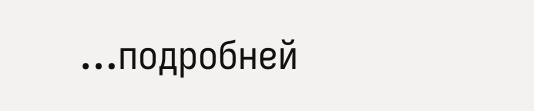...подробней